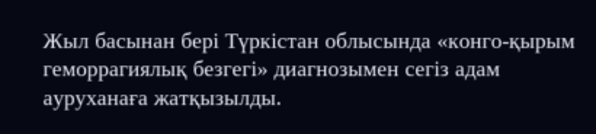Жыл басынан бері Түркістан облысында «конго-қырым геморрагиялық безгегі» диагнозымен сегіз адам ауруханаға жатқызылды.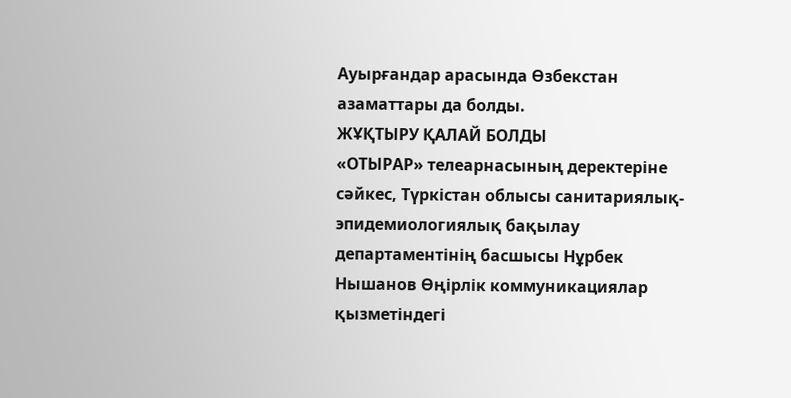Ауырғандар арасында Өзбекстан азаматтары да болды.
ЖҰҚТЫРУ ҚАЛАЙ БОЛДЫ
«ОТЫРАР» телеарнасының деректеріне сәйкес, Түркістан облысы санитариялық-эпидемиологиялық бақылау департаментінің басшысы Нұрбек Нышанов Өңірлік коммуникациялар қызметіндегі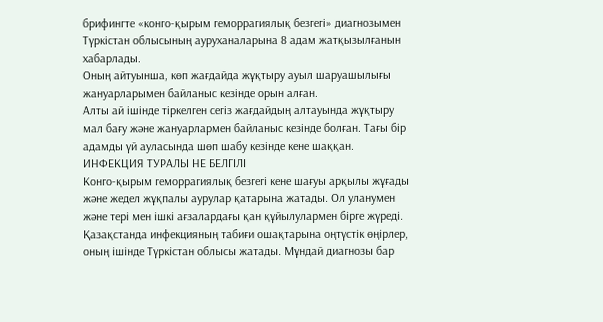брифингте «конго-қырым геморрагиялық безгегі» диагнозымен Түркістан облысының ауруханаларына 8 адам жатқызылғанын хабарлады.
Оның айтуынша, көп жағдайда жұқтыру ауыл шаруашылығы жануарларымен байланыс кезінде орын алған.
Алты ай ішінде тіркелген сегіз жағдайдың алтауында жұқтыру мал бағу және жануарлармен байланыс кезінде болған. Тағы бір адамды үй ауласында шөп шабу кезінде кене шаққан.
ИНФЕКЦИЯ ТУРАЛЫ НЕ БЕЛГІЛІ
Конго-қырым геморрагиялық безгегі кене шағуы арқылы жұғады және жедел жұқпалы аурулар қатарына жатады. Ол уланумен және тері мен ішкі ағзалардағы қан құйылулармен бірге жүреді.
Қазақстанда инфекцияның табиғи ошақтарына оңтүстік өңірлер, оның ішінде Түркістан облысы жатады. Мұндай диагнозы бар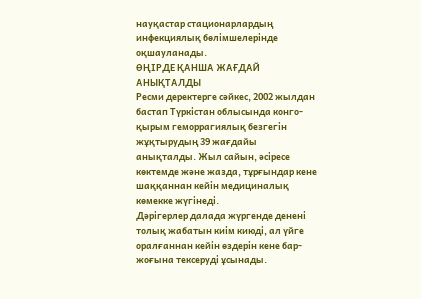науқастар стационарлардың инфекциялық бөлімшелерінде оқшауланады.
ӨҢІРДЕ ҚАНША ЖАҒДАЙ АНЫҚТАЛДЫ
Ресми деректерге сәйкес, 2002 жылдан бастап Түркістан облысында конго-қырым геморрагиялық безгегін жұқтырудың 39 жағдайы анықталды. Жыл сайын, әсіресе көктемде және жазда, тұрғындар кене шаққаннан кейін медициналық көмекке жүгінеді.
Дәрігерлер далада жүргенде денені толық жабатын киім киюді, ал үйге оралғаннан кейін өздерін кене бар-жоғына тексеруді ұсынады.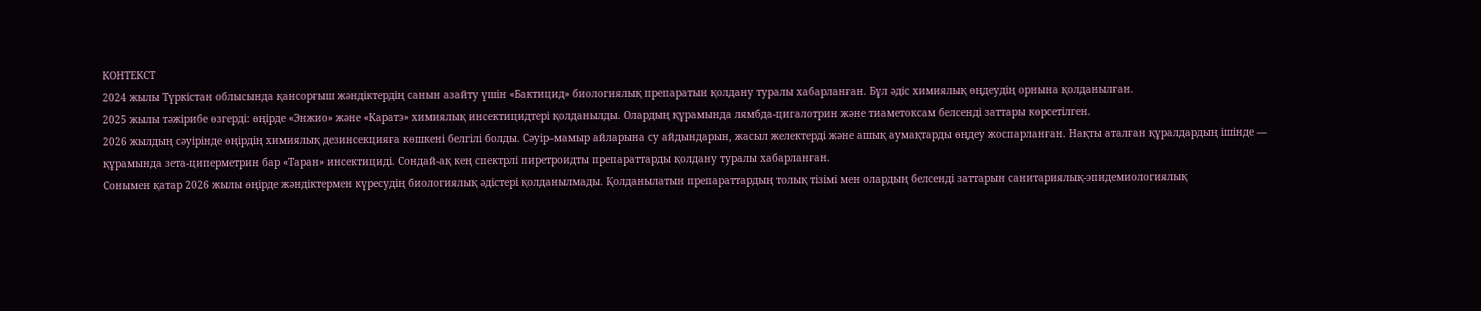КОНТЕКСТ
2024 жылы Түркістан облысында қансорғыш жәндіктердің санын азайту үшін «Бактицид» биологиялық препаратын қолдану туралы хабарланған. Бұл әдіс химиялық өңдеудің орнына қолданылған.
2025 жылы тәжірибе өзгерді: өңірде «Энжио» және «Каратэ» химиялық инсектицидтері қолданылды. Олардың құрамында лямбда-цигалотрин және тиаметоксам белсенді заттары көрсетілген.
2026 жылдың сәуірінде өңірдің химиялық дезинсекцияға көшкені белгілі болды. Сәуір–мамыр айларына су айдындарын, жасыл желектерді және ашық аумақтарды өңдеу жоспарланған. Нақты аталған құралдардың ішінде — құрамында зета-циперметрин бар «Таран» инсектициді. Сондай-ақ кең спектрлі пиретроидты препараттарды қолдану туралы хабарланған.
Сонымен қатар 2026 жылы өңірде жәндіктермен күресудің биологиялық әдістері қолданылмады. Қолданылатын препараттардың толық тізімі мен олардың белсенді заттарын санитариялық-эпидемиологиялық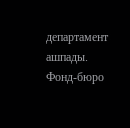департамент ашпады.
Фонд-бюро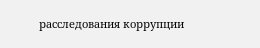расследования коррупции